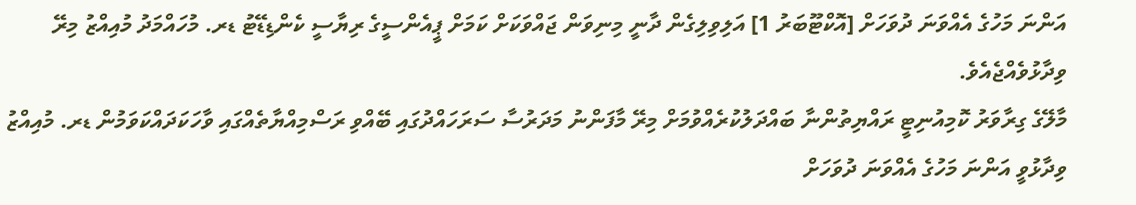އަންނަ މަހުގެ އެއްވަނަ ދުވަހަށް [އޮކްޓޫބަރު 1] އަލިވިލިގެން ދާނީ މިނިވަން ޖައްވަކަށް ކަމަށް ޕީއެންސީގެ ރިޔާސީ ކެންޑިޑޭޓު ޑރ. މުހައްމަދު މުއިއްޒު މިރޭ ވިދާޅުވެއްޖެއެވެ.
މާލޭގެ ގިރާވަރު ކޮމިއުނިޓީ ރައްޔިތުންނާ ބައްދަލުކުރެއްވުމަށް މިރޭ މާފަންނު މަދަރުސާ ސަރަހައްދުގައި ބޭއްވި ރަސްމިއްޔާތެއްގައި ވާހަކަދައްކަވަމުން ޑރ. މުއިއްޒު ވިދާޅުވީ އަންނަ މަހުގެ އެއްވަނަ ދުވަހަށް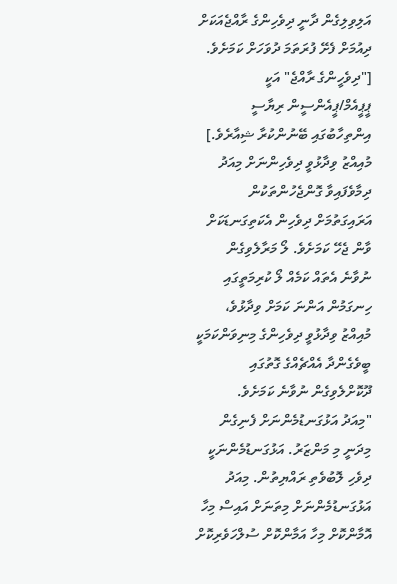އަލިވިލިގެން ދާނީ ދިވެހިންގެ ރާއްޖެއަކަށް ދިއުމަށް ފެށޭ ފުރަތަމަ ދުވަހަށް ކަމަށެވެ. ["ދިވެހީންގެ ރާއްޖެ" އަކީ ޕީޕީއެމް/ޕީއެންސީން ރިޔާސީ އިންތިހާބުގައި ބޭނުންކުރާ ޝިއާރެވެ.]
މުއިއްޒު ވިދާޅުވީ ދިވެހިންނަށް މިއަދު ދިމާވެފައިވާ ގޮންޖެހުންތަކުން އަރައިގަތުމަށް ދިވެހިން އެކަތިގަނޑަކަށް ވާން ޖެހޭ ކަމަށެވެ. ލޯ މަރާލެވިގެން ނުވާނެ އެތައް ކަމެއް ލޯ ކުރިމަތީގައި ހިނގަމުން އަންނަ ކަމަށް ވިދާޅުވެ، މުއިއްޒު ވިދާޅުވީ ދިވެހިންގެ މިނިވަންކަމަކީ ބީވެގެންދާ އެއްޗެއްގެ ގޮތުގައި ދޫކޮށްލެވިގެން ނުވާނެ ކަމަށެވެ.
"މިއަދު އަޅުގަނޑުމެންނަށް ފެނިގެން މިދަނީ މި މަންޒަރު. އަޅުގަނޑުމެންނަކީ ދިވެހި ލޮބުވެތި ރައްޔިތުން. މިއަދު އަޅުގަނޑުމެންނަށް މިތަނަށް އައިސް މިހާ އޮމާންކޮށް މިހާ އަމާންކޮށް ސުލްހަވެރިކޮށް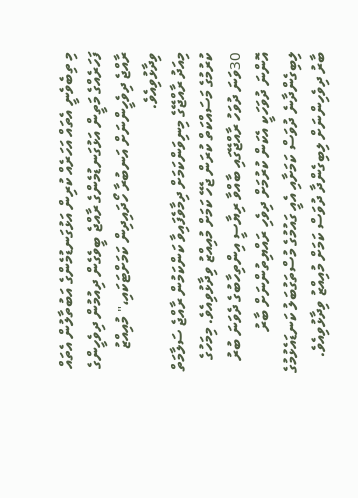މި ތިބެވެނީ އެތައް އަހަރެއް ކުރިން އަޅުގަނޑުމެންގެ އަބުތާލުން އެތައް ފަހަރެއްގެ މަތީން އަޅުގަނޑުމެންގެ ރާއްޖެ ބީވެގެން ދިއުމުން ދިވެހީންގެ ރާއްޖެ ދިވެހީންނަށް އަނބުރާ ހޯދައިދިން ކަމަށްޓަކައި،" މުއިއްޒު ވިދާޅުވިއެވެ.
މިއަދު ރާއްޖޭގެ މިނިވަންކަމަށް ދިމާވެފައިވާ ކަންކަމުން ރާއްޖެ ސަލާމަތް ކުރުމުގެ މަސައްކަތް ކުރަން ޖެހޭ ކަމަށް މުއިއްޒު ވިދާޅުވިއެވެ. މިމަހުގެ 30ވަނަ ދުވަހު ރާއްޖޭގައި ބާއްވާ ރިޔާސީ އިންތިހާބުގެ ދެވަނަ ބުރު އޮންނަ ދުވަހަކީ އެކަން ކުރުމަށް ދިވެހި ރައްޔިތުންނަށް ބާރު ލިބިގެންދާނެ ދުވަސް ކަމަށާއި އެއީ ގައުމުގެ މުސްތަގުބަލު ކަނޑައެޅުމުގެ ބާރު ދިވެހިންނަށް ލިބިގެންދާ ދުވަސް ކަމަށް މުއިއްޒު ވިދާޅުވިއެވެ.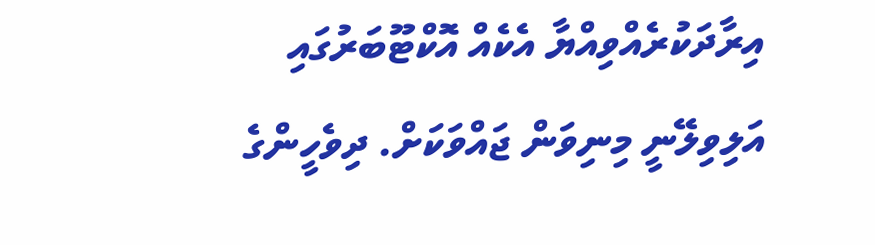އިރާދަކުރެއްވިއްޔާ އެކެއް އޮކްޓޫބަރުގައި އަލިވިލޭނީ މިނިވަން ޖައްވަކަށް. ދިވެހީންގެ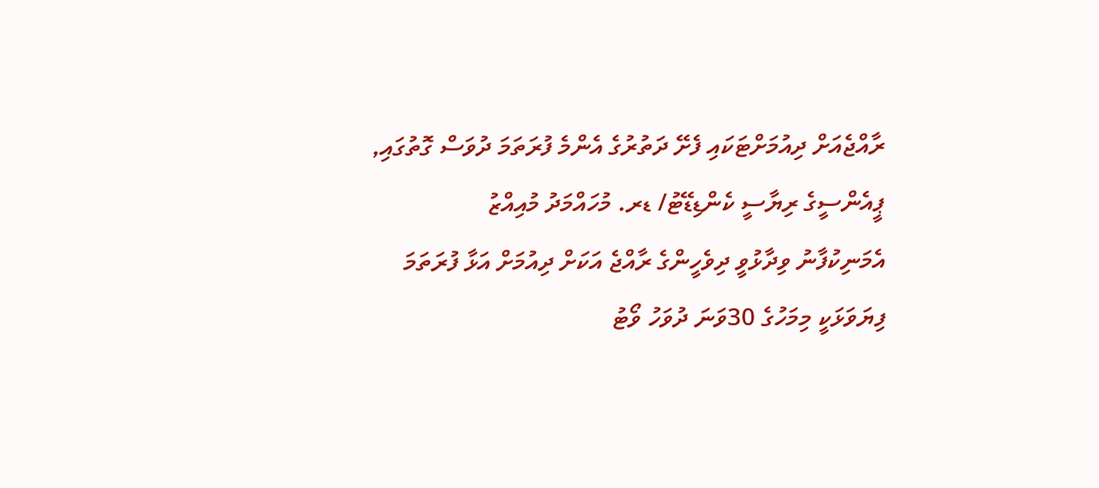ރާއްޖެއަށް ދިއުމަށްޓަކައި ފެށޭ ދަތުރުގެ އެންމެ ފުރަތަމަ ދުވަސް ގޮތުގައި,
ޕީއެންސީގެ ރިޔާސީ ކެންޑިޑޭޓު/ ޑރ. މުހައްމަދު މުއިއްޒު
އެމަނިކުފާނު ވިދާޅުވީ ދިވެހީންގެ ރާއްޖެ އަކަށް ދިއުމަށް އަޅާ ފުރަތަމަ ފިޔަވަޅަކީ މިމަހުގެ 30ވަނަ ދުވަހު ވޯޓު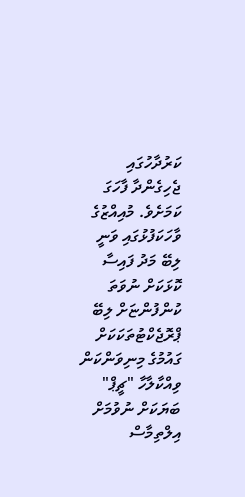ކަރުދާހުގައި ޖެހިގެންދާ ފާހަގަ ކަމަށެވެ. މުއިއްޒުގެ ވާހަކަފުޅުގައި ވަނީ ލިބޭ މަދު ފައިސާ ކޮޅަކަށް ނުވަތަ ކުންފުންޏަށް ލިބޭ ޕްރޮޖެކްޓުތަކަކަށް ގައުމުގެ މިނިވަންކަން ވިއްކާލާހާ "ޗީޕް" ބަޔަކަށް ނުވުމަށް އިލްތިމާސް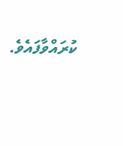ކުރައްވާފައެވެ.